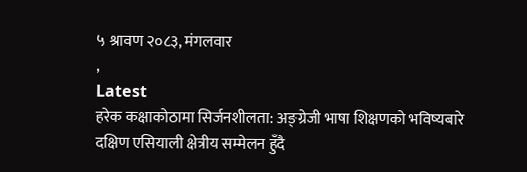५ श्रावण २०८३, मंगलवार
,
Latest
हरेक कक्षाकोठामा सिर्जनशीलता: अङ्ग्रेजी भाषा शिक्षणको भविष्यबारे दक्षिण एसियाली क्षेत्रीय सम्मेलन हुँदै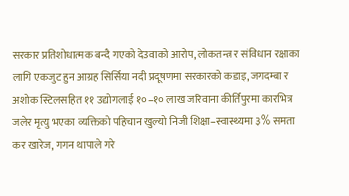सरकार प्रतिशोधात्मक बन्दै गएको देउवाको आरोप, लोकतन्त्र र संविधान रक्षाका लागि एकजुट हुन आग्रह सिर्सिया नदी प्रदूषणमा सरकारको कडाइ, जगदम्बा र अशोक स्टिलसहित ११ उद्योगलाई १०–१० लाख जरिवाना कीर्तिपुरमा कारभित्र जलेर मृत्यु भएका व्यक्तिको पहिचान खुल्यो निजी शिक्षा–स्वास्थ्यमा ३% समता कर खारेज, गगन थापाले गरे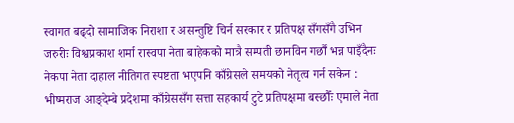स्वागत बढ्दो सामाजिक निराशा र असन्तुष्टि चिर्न सरकार र प्रतिपक्ष सँगसँगै उभिन जरुरीः विश्वप्रकाश शर्मा रास्वपा नेता बाहेकको मात्रै सम्पती छानविन गर्छौं भन्न पाइँदैनः नेकपा नेता दाहाल नीतिगत स्पष्टता भएपनि काँग्रेसले समयको नेतृत्व गर्न सकेन : भीष्मराज आङ्देम्बे प्रदेशमा काँग्रेससँग सत्ता सहकार्य टुटे प्रतिपक्षमा बस्छौँः एमाले नेता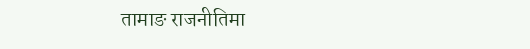तामाङ राजनीतिमा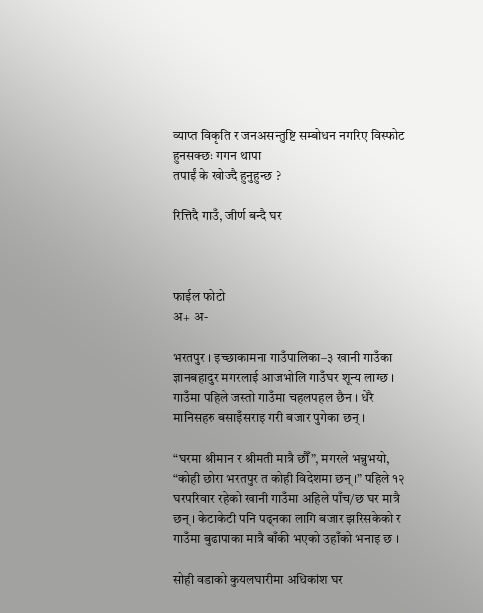व्याप्त विकृति र जनअसन्तुष्टि सम्बोधन नगरिए विस्फोट हुनसक्छः गगन थापा
तपाईं के खोज्दै हुनुहुन्छ ?

रित्तिदै गाउँ, जीर्ण बन्दै घर



फाईल फोटो
अ+ अ-

भरतपुर । इच्छाकामना गाउँपालिका–३ खानी गाउँका ज्ञानबहादुर मगरलाई आजभोलि गाउँघर शून्य लाग्छ । गाउँमा पहिले जस्तो गाउँमा चहलपहल छैन । धेरै मानिसहरु बसाइँसराइ गरी बजार पुगेका छन् ।

“घरमा श्रीमान र श्रीमती मात्रै छौँ”, मगरले भन्नुभयो, “कोही छोरा भरतपुर त कोही विदेशमा छन् ।” पहिले १२ घरपरिवार रहेको खानी गाउँमा अहिले पाँच/छ घर मात्रै छन् । केटाकेटी पनि पढ्नका लागि बजार झरिसकेको र गाउँमा बुढापाका मात्रै बाँकी भएको उहाँको भनाइ छ ।

सोही वडाको कुयलघारीमा अधिकांश घर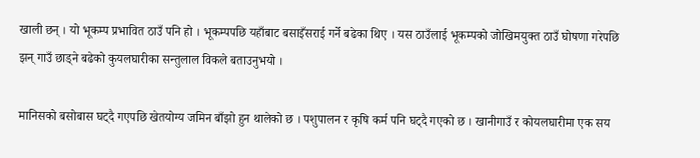खाली छन् । यो भूकम्प प्रभावित ठाउँ पनि हो । भूकम्पपछि यहाँबाट बसाइँसराई गर्ने बढेका थिए । यस ठाउँलाई भूकम्पको जोखिमयुक्त ठाउँ घोषणा गरेपछि झन् गाउँ छाड्ने बढेको कुयलघारीका सन्तुलाल विकले बताउनुभयो ।

मानिसको बसोबास घट्दै गएपछि खेतयोग्य जमिन बाँझो हुन थालेको छ । पशुपालन र कृषि कर्म पनि घट्दै गएको छ । खानीगाउँ र कोयलघारीमा एक सय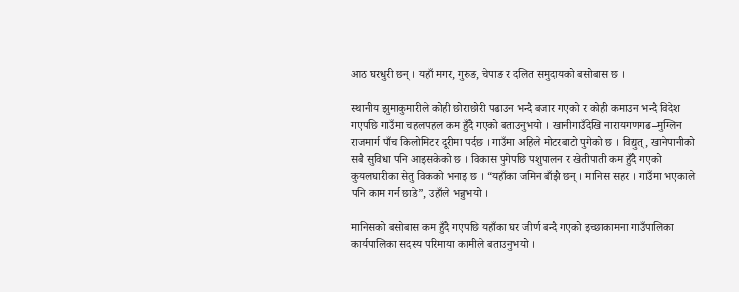आठ घरधुरी छन् । यहाँ मगर, गुरुङ, चेपाङ र दलित समुदायको बसोबास छ ।

स्थानीय झुमाकुमारीले कोही छोराछोरी पढाउन भन्दै बजार गएको र कोही कमाउन भन्दै विदेश गएपछि गाउँमा चहलपहल कम हुँदै गएको बताउनुभयो । खानीगाउँदेखि नारायगणगढ–मुग्लिन राजमार्ग पाँच किलोमिटर दूरीमा पर्दछ । गाउँमा अहिले मोटरबाटो पुगेको छ । विद्युत्, खानेपानीको सबै सुविधा पनि आइसकेको छ । विकास पुगेपछि पशुपालन र खेतीपाती कम हुँदै गएको कुयलघारीका सेतु विकको भनाइ छ । “यहाँका जमिन बाँझै छन् । मानिस सहर । गाउँमा भएकाले पनि काम गर्न छाडे”, उहाँले भन्नुभयो ।

मानिसको बसोबास कम हुँदै गएपछि यहाँका घर जीर्ण बन्दै गएको इच्छाकामना गाउँपालिका कार्यपालिका सदस्य परिमाया कामीले बताउनुभयो ।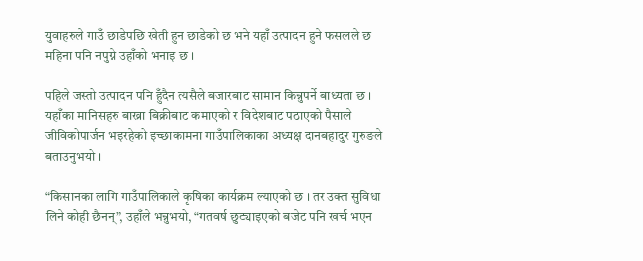युवाहरुले गाउँ छाडेपछि खेती हुन छाडेको छ भने यहाँ उत्पादन हुने फसलले छ महिना पनि नपुग्ने उहाँको भनाइ छ ।

पहिले जस्तो उत्पादन पनि हुँदैन त्यसैले बजारबाट सामान किन्नुपर्ने बाध्यता छ । यहाँका मानिसहरु बाख्रा बिक्रीबाट कमाएको र विदेशबाट पठाएको पैसाले जीविकोपार्जन भइरहेको इच्छाकामना गाउँपालिकाका अध्यक्ष दानबहादुर गुरुङले बताउनुभयो ।

“किसानका लागि गाउँपालिकाले कृषिका कार्यक्रम ल्याएको छ । तर उक्त सुविधा लिने कोही छैनन्”, उहाँले भन्नुभयो, “गतवर्ष छुट्याइएको बजेट पनि खर्च भएन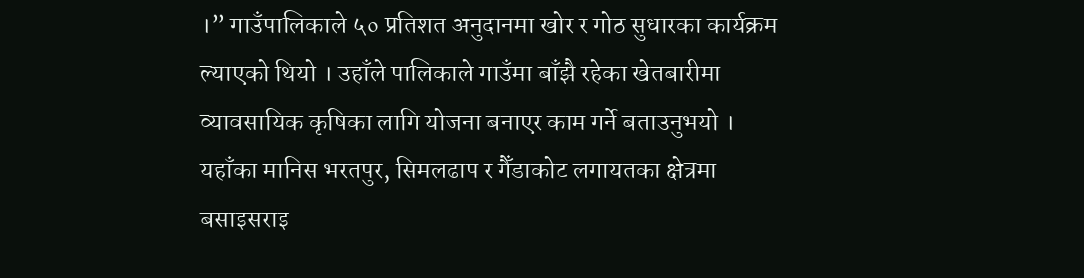।” गाउँपालिकाले ५० प्रतिशत अनुदानमा खोर र गोठ सुधारका कार्यक्रम ल्याएको थियो । उहाँले पालिकाले गाउँमा बाँझै रहेका खेतबारीमा व्यावसायिक कृषिका लागि योजना बनाएर काम गर्ने बताउनुभयो । यहाँका मानिस भरतपुर, सिमलढाप र गैँडाकोट लगायतका क्षेत्रमा बसाइसराइ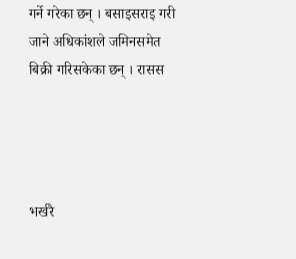गर्ने गरेका छन् । बसाइसराइ गरी जाने अधिकांशले जमिनसमेत बिक्री गरिसकेका छन् । रासस




भर्खरै